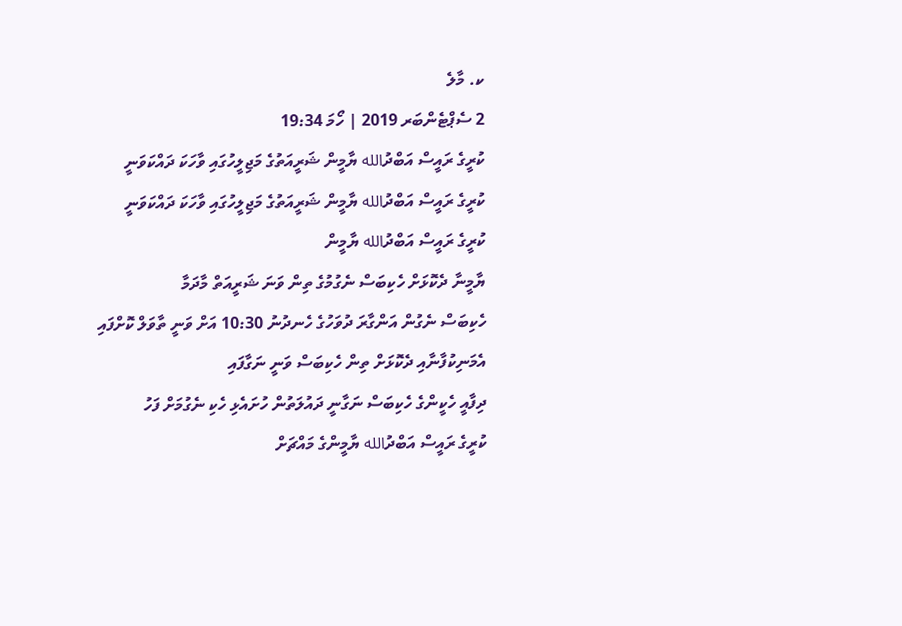ކ. މާލެ
2 ސެޕްޓެންބަރ 2019 | ހޯމަ 19:34
ކުރީގެ ރައީސް އަބްދުالله ޔާމީން ޝަރީއަތުގެ މަޖިލީހުގައި ވާހަކަ ދައްކަވަނީ
ކުރީގެ ރައީސް އަބްދުالله ޔާމީން ޝަރީއަތުގެ މަޖިލީހުގައި ވާހަކަ ދައްކަވަނީ
ކުރީގެ ރައީސް އަބްދުالله ޔާމީން
ޔާމީނާ ދެކޮޅަށް ހެކިބަސް ނެގުމުގެ ތިން ވަނަ ޝަރީއަތް މާދަމާ
ހެކިބަސް ނެގުން އަންގާރަ ދުވަހުގެ ހެނދުނު 10:30 އަށް ވަނީ ތާވަލް ކޮށްފައި
އެމަނިކުފާނާއި ދެކޮޅަށް ތިން ހެކިބަސް ވަނީ ނަގާފައި
ދިފާއީ ހެކީންގެ ހެކިބަސް ނަގާނީ ދައުލަތުން ހުށައެޅި ހެކި ނެގުމަށް ފަހު
ކުރީގެ ރައީސް އަބްދުالله ޔާމީންގެ މައްޗަށް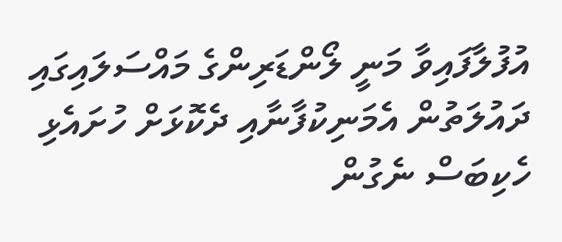އުފުލާފައިވާ މަނީ ލޯންޑަރިންގެ މައްސަލައިގައި ދައުލަތުން އެމަނިކުފާނާއި ދެކޮޅަށް ހުށައެޅި ހެކިބަސް ނެގުން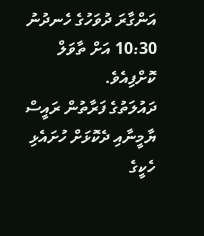އަންގާރަ ދުވަހުގެ ހެނދުނު 10:30 އަށް ތާވަލް ކޮށްފިއެވެ.
ދައުލަތުގެ ފަރާތުން ރައީސް ޔާމީނާއި ދެކޮޅަށް ހުށައެޅި ހެކީގެ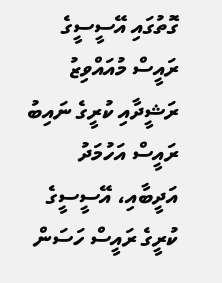ގޮތުގައި އޭސީސީގެ ރައީސް މުއައްވިޒު ރަޝީދާއި ކުރީގެ ނައިބު ރައީސް އަހުމަދު އަދީބާއި، އޭސީސީގެ ކުރީގެ ރައީސް ހަސަން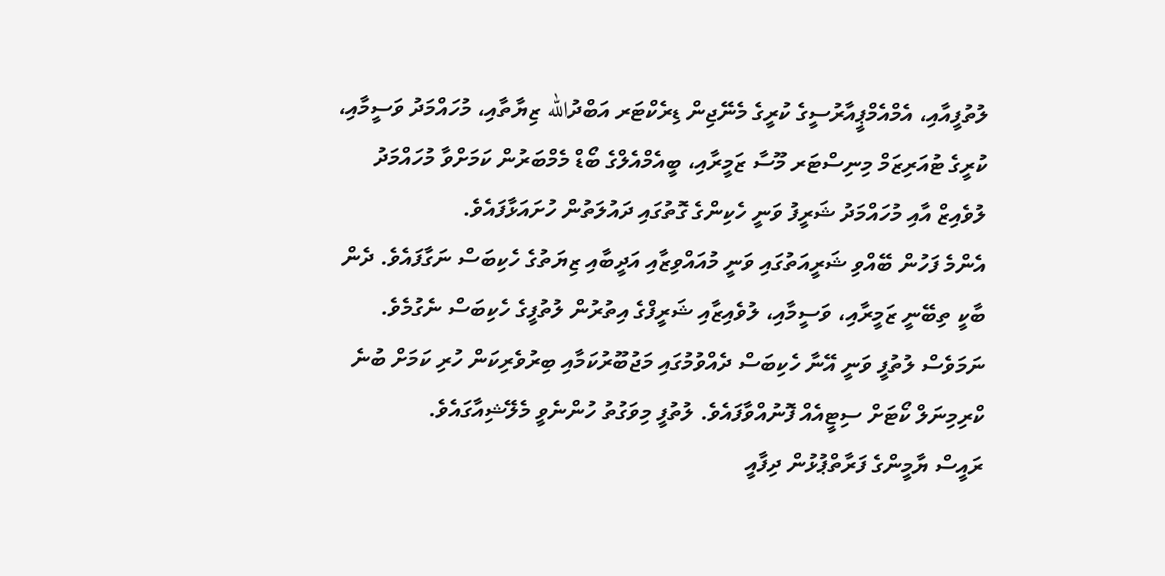ލުތުފީއާއި، އެމްއެމްޕީއާރުސީގެ ކުރީގެ މެނޭޖިން ޑިރެކްޓަރ އަބްދުالله ޒިޔާތާއި، މުހައްމަދު ވަސީމާއި، ކުރީގެ ޓުއަރިޒަމް މިނިސްޓަރ މޫސާ ޒަމީރާއި، ބީއެމްއެލްގެ ބޯޑް މެމްބަރުން ކަމަށްވާ މުހައްމަދު ލުވެއިޒް އާއި މުހައްމަދު ޝަރީފު ވަނީ ހެކިންގެ ގޮތުގައި ދައުލަތުން ހުށައަޅާފައެވެ.
އެންމެ ފަހުން ބޭއްވި ޝަރީއަތުގައި ވަނީ މުއައްވިޒާއި އަދީބާއި ޒިޔަތުގެ ހެކިބަސް ނަގާފައެވެ. ދެން ބާކީ ތިބޭނީ ޒަމީރާއި، ވަސީމާއި، ލުވެއިޒާއި ޝަރީފްގެ އިތުރުން ލުތުފީގެ ހެކިބަސް ނެގުމެވެ. ނަމަވެސް ލުތުފީ ވަނީ އޭނާ ހެކިބަސް ދެއްވުމުގައި މަޖުބޫރުކަމާއި ބިރުވެރިކަން ހުރި ކަމަށް ބުނެ ކްރިމިނަލް ކޯޓަށް ސިޓީއެއް ފޮނުއްވާފައެވެ. ލުތުފީ މިވަގުތު ހުންނެވީ މެލޭޝިއާގައެވެ.
ރައީސް ޔާމީންގެ ފަރާތްޕުޅުން ދިފާއީ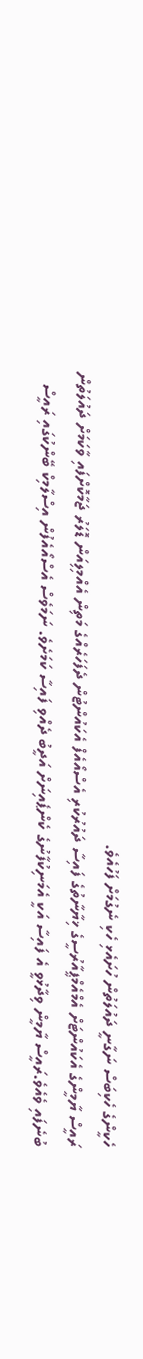ހެކީންގެ ހެކިބަސް ނަގާނީ ދައުލަތުން ހުށައެޅި ހެކި ނެގުމަށް ފަހުއެވެ.
ރައީސް ޔާމީންގެ އެކައުންޓަށް އެމްއެމްޕީއާރުސީގެ ޚިޔާނާތުގެ ފައިސާ ދައުރުކުރި އެސްއޯއެފް އެކައުންޓުން ދެފަހަރެއްގެ މަތިން އެއްމިލިއަން ޑޮލަރު ޖަމާކޮށްފައި ވާކަމަށް ދައުލަތުން ބުނެފައި ވެއެވެ.ރައީސް ޔާމީން ވިދާޅުވީ އެ ފައިސާ އަކީ އެމަނިކުފާނުގެ ކެންޕެއިނަށް އަދީބު ދެއްވި ފައިސާ ކަމަށެވެ. ނަމަވެސް އެސްއޯއެފުން އިސްލާމިކް ބޭންކުގައި ރައީސް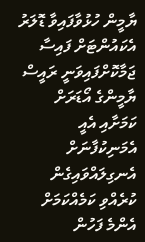ޔާމީން ހުޅުވާފައިވާ ޑޮލަރު އެކައުންޓަށް ފައިސާ ޖަމާކޮށްފައިވަނީ ރައީސް ޔާމީންގެ އޯޑަރަށް ކަމަށާއި އެއީ އެމަނިކުފާނަށް އެނގިލައްވައިގެން ކުރެއްވި ކަމެއްކަމަށް އެންމެ ފަހުން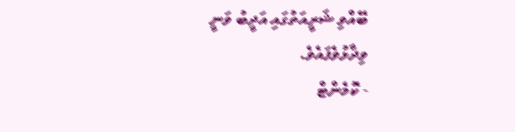ބޭއްވި ޝަރީއަތުގައި އަދީބު ވަނީ ވިދާޅުވެފައެވެ.
- ކޮމެންޓް